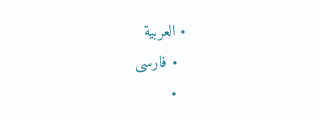• العربية
  • فارسی
  •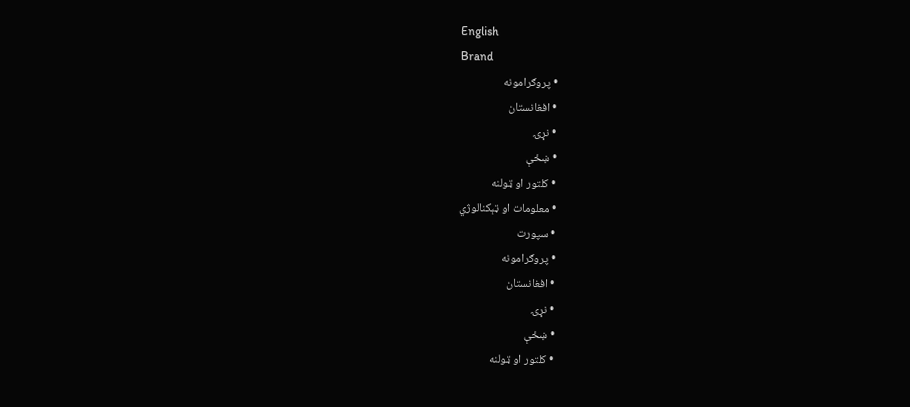English
Brand
  • پروګرامونه
  • افغانستان
  • نړۍ
  • ښځې
  • کلتور او ټولنه
  • معلومات او ټېکنالوژي
  • سپورت
  • پروګرامونه
  • افغانستان
  • نړۍ
  • ښځې
  • کلتور او ټولنه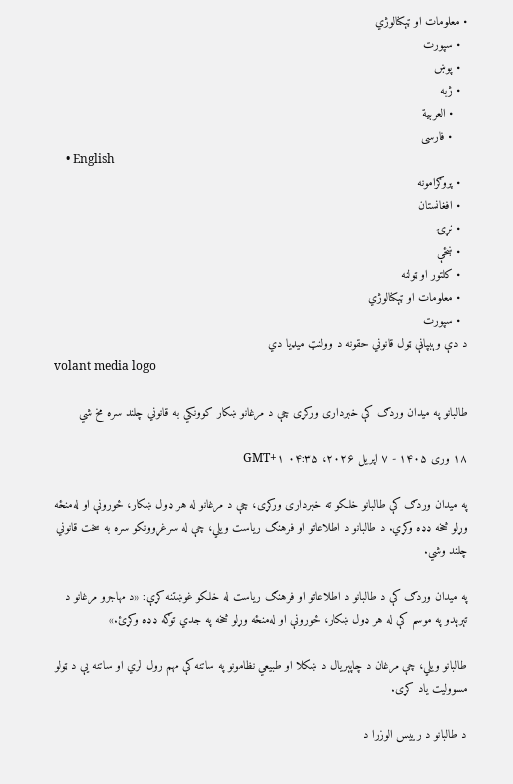• معلومات او ټېکنالوژي
  • سپورت
  • پوښ
  • ژبه
    • العربية
    • فارسی
    • English
  • پروګرامونه
  • افغانستان
  • نړۍ
  • ښځې
  • کلتور او ټولنه
  • معلومات او ټېکنالوژي
  • سپورت
د دې وېبپاڼې ټول قانوني حقونه د وولنټ میډیا دي
volant media logo

طالبانو په میدان وردګ کې خبرداری ورکړی چې د مرغانو ښکار کوونکي به قانوني چلند سره مخ شي

۱۸ وری ۱۴۰۵ - ۷ اپریل ۲۰۲۶، ۰۴:۳۵ GMT+۱

په میدان وردګ کې طالبانو خلکو ته خبرداری ورکړی، چې د مرغانو له هر ډول ښکار، ځورونې او له‌منځه وړلو څخه ډډه وکړي. د طالبانو د اطلاعاتو او فرهنګ ریاست ویلي، چې له سرغړوونکو سره به سخت قانوني چلند وشي.

په میدان وردګ کې د طالبانو د اطلاعاتو او فرهنګ ریاست له خلکو غوښتنه کړې: «د مهاجرو مرغانو د تېرېدو په موسم کې له هر ډول ښکار، ځورونې او له‌منځه وړلو څخه په جدي توګه ډډه وکړئ.»

طالبانو ویلي، چې مرغان د چاپېریال د ښکلا او طبیعي نظامونو په ساتنه کې مهم رول لري او ساتنه یې د ټولو مسوولیت یاد کړی.

د طالبانو د رییس الوزرا د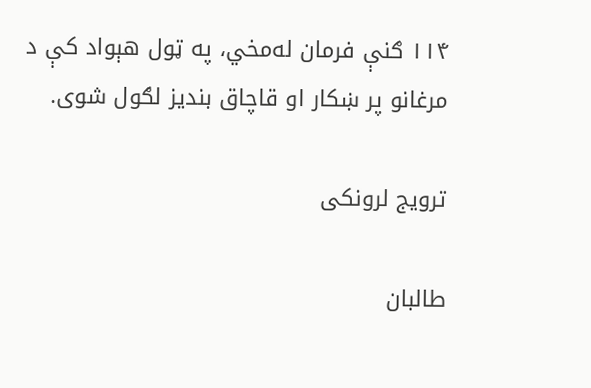۱۱۴ ګنې فرمان له‌مخي، په ټول هېواد کې د مرغانو پر ښکار او قاچاق بنديز لګول شوی.

ترویج لرونکی

طالبان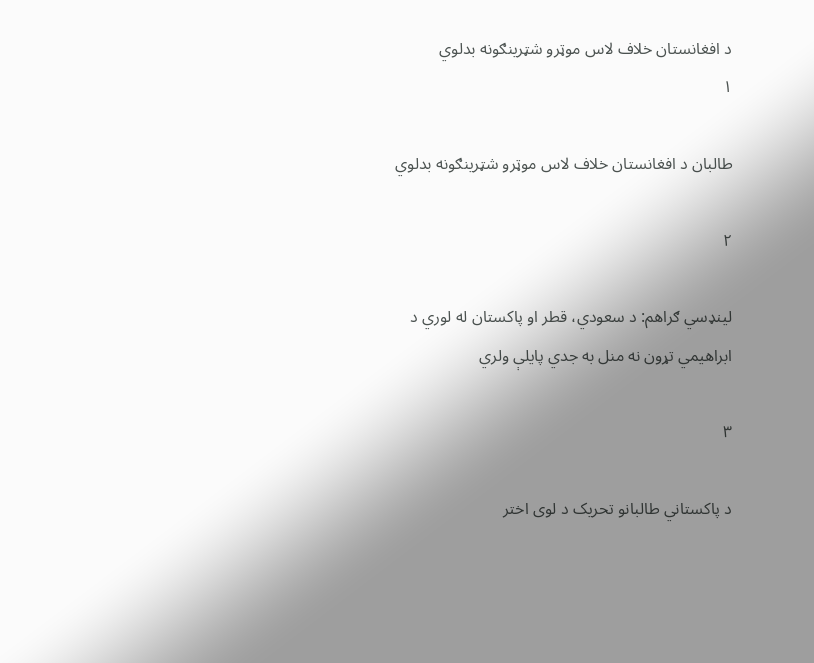د افغانستان خلاف لاس موټرو شټرینګونه بدلوي
۱

طالبان د افغانستان خلاف لاس موټرو شټرینګونه بدلوي

۲

لينډسي ګراهم: د سعودي، قطر او پاکستان له لوري د ابراهیمي تړون نه منل به جدي پایلې ولري

۳

د پاکستاني طالبانو تحریک د لوی اختر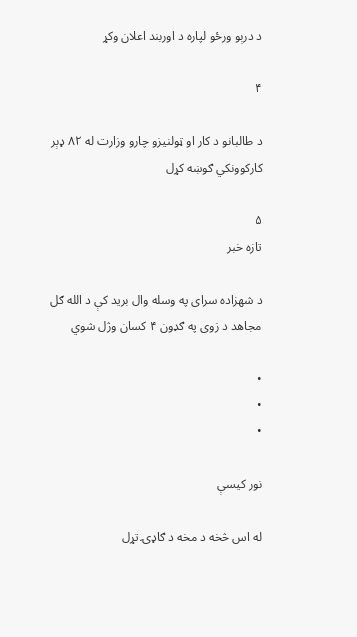د درېو ورځو لپاره د اوربند اعلان وکړ

۴

د طالبانو د کار او ټولنیزو چارو وزارت له ۸۲ ډېر کارکوونکي ګوښه کړل

۵
تازه خبر

د شهزاده سرای په وسله وال برید کې د الله ګل مجاهد د زوی په ګډون ۴ کسان وژل شوي

•
•
•

نور کیسې

له اس څخه د مخه د ګاډۍ تړل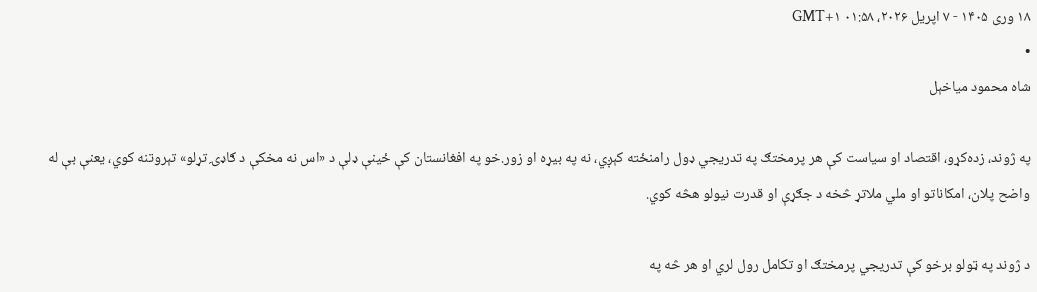۱۸ وری ۱۴۰۵ - ۷ اپریل ۲۰۲۶، ۰۱:۵۸ GMT+۱
•
شاه محمود میاخېل

په ژوند، زده‌کړو، اقتصاد او سیاست کې هر پرمختګ په تدریجي ډول رامنځته کېږي، نه په بیړه او زور.خو په افغانستان کې ځینې ډلې د «اس نه مخکې د ګاډۍ تړلو» تېروتنه کوي، یعنې بې له واضح پلان، امکاناتو او ملي ملاتړ څخه د جګړې او قدرت نیولو هڅه کوي.

د ژوند په ټولو برخو کې تدریجي پرمختګ او تکامل رول لري او هر څه په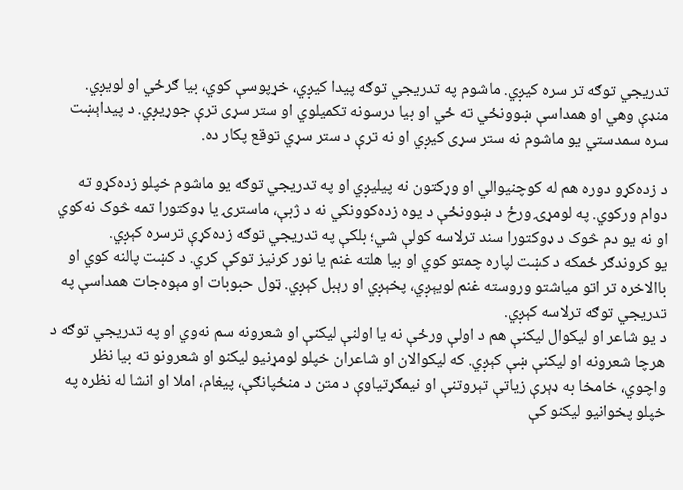تدریجي توګه تر سره کیږي. ماشوم په تدریجي توګه پیدا کیږي، خړپوسې کوي، بیا ګرځي او لویږي. منډې وهي او همداسې ښوونځي ته ځي او بیا درسونه تکمیلوي او ستر سړی ترې جوړيږي. د پیداېښت سره سمدستي یو ماشوم نه ستر سړی کیږي او نه ترې د ستر سړي توقع پکار ده.

د زده‌کړو دوره هم له کوچنیوالي او وړکتون نه پیلیږي او په تدریجي توګه یو ماشوم خپلو زده‌کړو ته دوام ورکوي. په لومړۍ ورځ د ښوونځې د یوه زده‌کوونکي نه د ژبې، ماسترۍ یا ډوکتورا تمه څوک نه‌کوي او نه یو دم څوک د ډوکتورا سند ترلاسه کولې شي؛ بلکې په تدریجي توګه زده‌کړې ترسره کېږي.
یو کروندګر ځمکه د کښت لپاره چمتو کوي او بیا هلته غنم یا نور کرنیز توکې کري. د کښت پالنه کوي او باالاخره تر اتو میاشتو وروسته غنم لویېږي، پخېږي او رېبل کېږي. ټول حبوبات او مېوه‌جات همداسې په تدریجي توګه ترلاسه کېږي.
د یو شاعر او لیکوال لیکنې هم د اولې ورځې نه یا اولنې لیکنې او شعرونه سم نه‌وي او په تدریجي توګه د هرچا شعرونه او لیکنې ښې کېږي. که لیکوالان او شاعران خپلو لومړنیو لیکنو او شعرونو ته بیا نظر واچوي، خامخا به ډېرې زیاتې تېروتنې او نیمګړتیاوې د متن د منځپانګې، پیغام، املا او انشا له نظره په خپلو پخوانیو لیکنو کې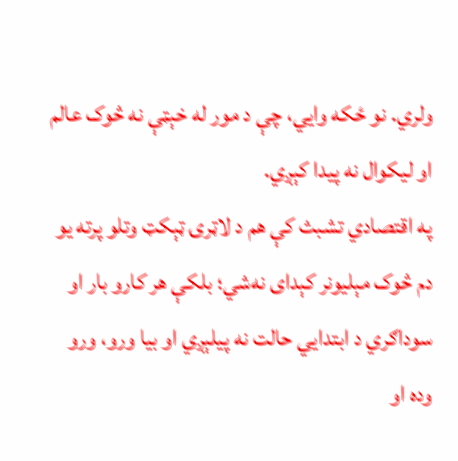ولري. نو ځکه وایي، چې د مور له خېټې نه څوک عالم او لیکوال نه پیدا کېږي.
په اقتصادي تشبث کې هم د لاټرۍ ټېکټ وتلو پرته یو دم څوک مېلیونر کېدای نه‌شي؛ بلکې هر کارو بار او سوداګري د ابتدایي حالت نه پیلېږي او بیا ورو، ورو وده او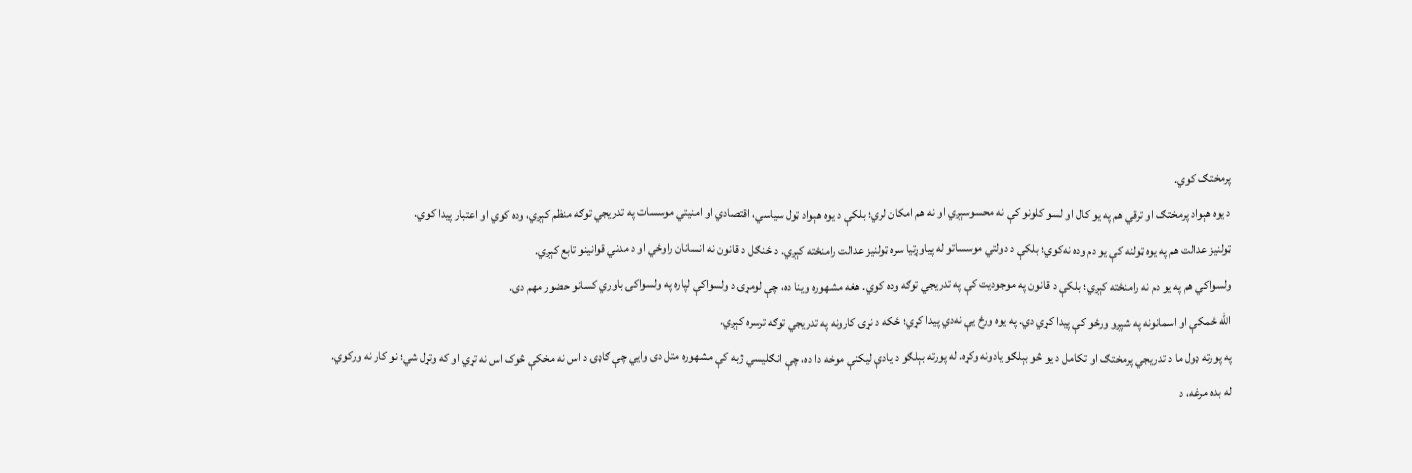پرمختګ کوي.
د یوه هېواد پرمختګ او ترقي هم په یو کال او لسو کلونو کې نه محسوسېږي او نه هم امکان لري؛ بلکې د یوه هېواد ټول سیاسي، اقتصادي او امنیتي موسسات په تدریجي توګه منظم کېږي، وده کوي او اعتبار پیدا کوي.
ټولنیز عدالت هم په یوه ټولنه کې یو دم وده نه‌کوي؛ بلکې د دولتي موسساتو له پیاوړتیا سره ټولنیز عدالت رامنځته کېږي. د ځنګل د قانون نه انسانان راوځي او د مدني قوانینو تابع کېږي.
ولسواکي هم په یو دم نه رامنځته کېږي؛ بلکې د قانون په موجودیت کې په تدریجي توګه وده کوي. هغه مشهوره وینا ده، چې لومړۍ د ولسواکې لپاره په ولسواکۍ باوري کسانو حضور مهم دی.
الله ځمکې او اسمانونه په شپږو ورځو کې پیدا کړي دي. په یوه ورځ یې نه‌دي پیدا کړي؛ ځکه د نړۍ کارونه په تدریجي توګه ترسره کېږي.
په پورته ډول ما د تدریجي پرمختګ او تکامل د یو څو بېلګو یادونه وکړه. له پورته بېلګو د یادې لیکنې موخه دا ده، چې انګلیسي ژبه کې مشهوره متل دی وایي چې ګاډۍ د اس نه مخکې څوک اس نه تړي او که وتړل شي؛ نو کار نه ورکوي.
له بده مرغه، د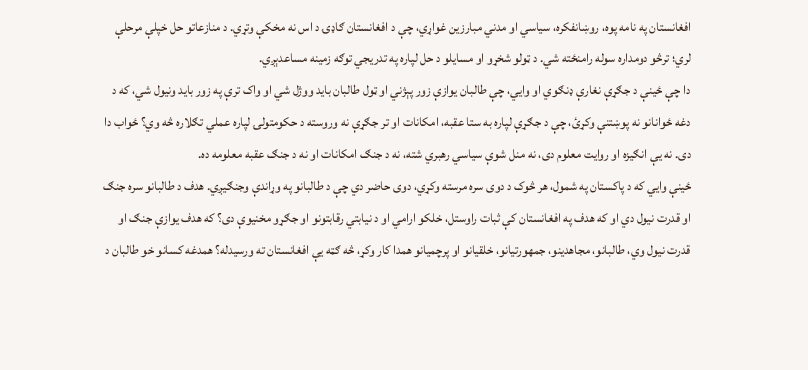افغانستان په نامه پوه، روښانفکره، سیاسي او مدني مبارزین غواړي، چې د افغانستان ګاډۍ د اس نه مخکې وتړي. د منازعاتو حل خپلې مرحلې لري؛ ترڅو دومداره سوله رامنځته شي. د ټولو شخړو او مسایلو د حل لپاره په تدریجي توګه زمینه مساعدېږي.
دا چې ځینې د جګړې نغارې ډنګوي او وایي، چې طالبان یوازې زور پېژني او ټول طالبان باید ووژل شي او واک ترې په زور باید ونیول شي، که د دغه ځوانانو نه پوښتنې وکړئ، چې د جګړې لپاره به ستا عقبه، امکانات او تر جګړې نه وروسته د حکومتولۍ لپاره عملي تګلاره څه وي؟ ځواب دا دی. نه یې انګیزه او روایت معلوم دی، نه منل شوې سیاسي رهبري شته، نه د جنګ امکانات او نه د جنګ عقبه معلومه ده.
ځینې وایي که د پاکستان په شمول، هر څوک د دوی سره مرسته وکړي، دوی حاضر دي چې د طالبانو په وړاندې وجنګیږي. هدف د طالبانو سره جنګ او قدرت نیول دي او که هدف په افغانستان کې ثبات راوستل، خلکو ارامي او د نیابتي رقابتونو او جګړو مخنیوې دی؟ که هدف یوازې جنګ او قدرت نیول وي، طالبانو، مجاهدینو، جمهورتیانو، خلقیانو او پرچمیانو همدا کار وکړ، څه ګټه یې افغانستان ته ورسیدله؟ همدغه کسانو خو طالبان د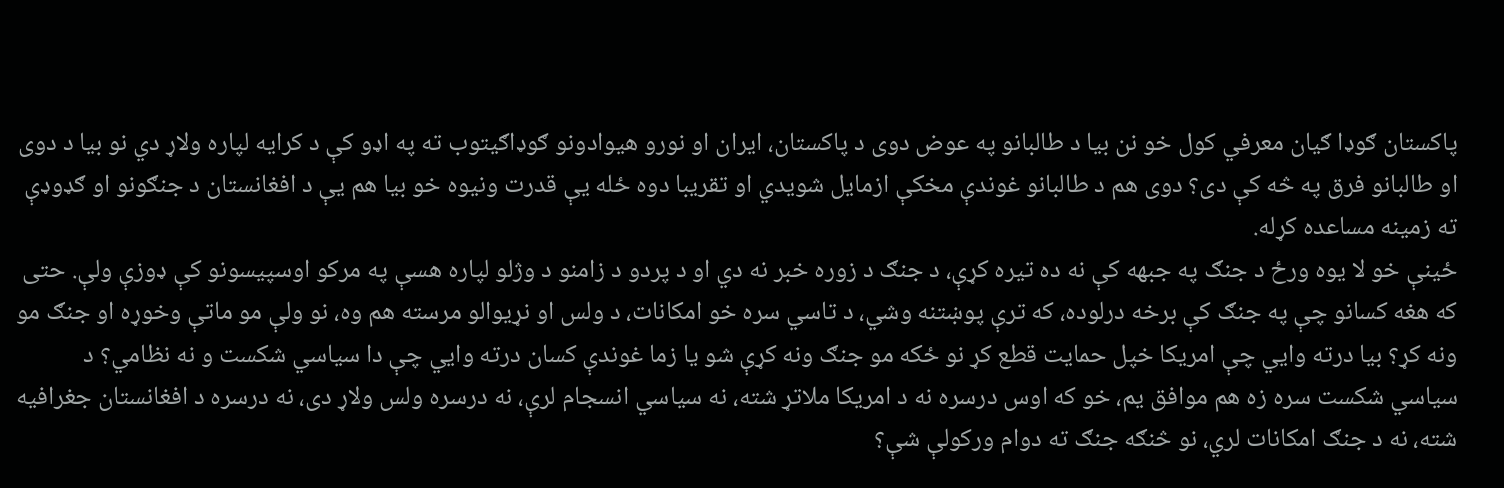پاکستان ګوډا ګیان معرفي کول خو نن بیا د طالبانو په عوض دوی د پاکستان، ایران او نورو هیوادونو ګوډاګیتوب ته په اډو کې د کرایه لپاره ولاړ دي نو بیا د دوی او طالبانو فرق په څه کې دی؟ دوی هم د طالبانو غوندې مخکې ازمایل شویدي او تقریبا دوه ځله یې قدرت ونیوه خو بیا هم یې د افغانستان د جنګونو او ګډوډې ته زمینه مساعده کړله.
ځینې خو لا یوه ورځ د جنګ په جبهه کې نه ده تیره کړې، د جنګ د زوره خبر نه دي او د پردو د زامنو د وژلو لپاره هسې په مرکو اوسپیسونو کې ډوزې ولې. حتی که هغه کسانو چې په جنګ کې برخه درلوده، که ترې پوښتنه وشي، د تاسي سره خو امکانات، د ولس او نړیوالو مرسته هم وه، نو ولې مو ماتې وخوړه او جنګ مو ونه کړ؟ بیا درته وایي چې امریکا خپل حمایت قطع کړ نو ځکه مو جنګ ونه کړې شو یا زما غوندې کسان درته وایي چې دا سیاسي شکست و نه نظامي؟ د سیاسي شکست سره زه هم موافق یم، خو که اوس درسره نه د امریکا ملاتړ شته، نه سیاسي انسجام لرې، نه درسره ولس ولاړ دی، نه درسره د افغانستان جغرافیه شته، نه د جنګ امکانات لري، نو څنګه جنګ ته دوام ورکولې شې؟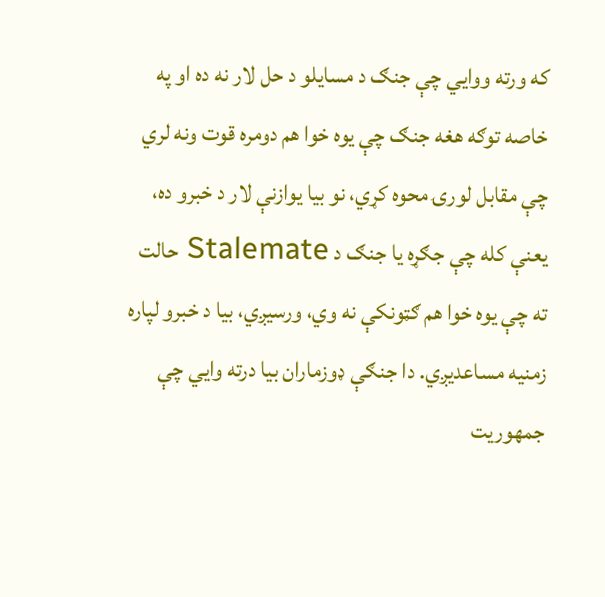که ورته ووایي چې جنګ د مسایلو د حل لار نه ده او په خاصه توګه هغه جنګ چې یوه خوا هم دومره قوت ونه لري چې مقابل لورۍ محوه کړي، نو بیا یوازنې لار د خبرو ده، یعنې کله چې جګړه یا جنګ د Stalemate حالت ته چې یوه خوا هم ګټونکې نه وي، ورسیږي، بیا د خبرو لپاره زمنیه مساعدیږي. دا جنګې ډوزماران بیا درته وایي چې جمهوریت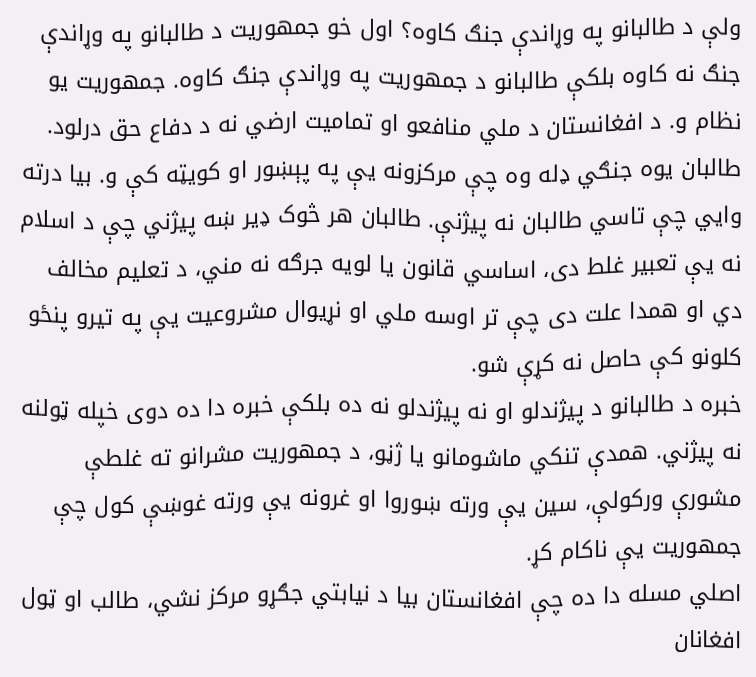ولې د طالبانو په وړاندې جنګ کاوه؟ اول خو جمهوریت د طالبانو په وړاندې جنګ نه کاوه بلکې طالبانو د جمهوریت په وړاندې جنګ کاوه. جمهوریت یو نظام و. د افغانستان د ملي منافعو او تمامیت ارضي نه د دفاع حق درلود. طالبان یوه جنګي ډله وه چې مرکزونه یې په پېښور او کویټه کې و. بیا درته وایي چې تاسي طالبان نه پیژنې. طالبان هر څوک ډیر ښه پیژني چې د اسلام نه یې تعبیر غلط دی، اساسي قانون یا لویه جرګه نه مني، د تعلیم مخالف دي او همدا علت دی چې تر اوسه ملي او نړیوال مشروعیت یې په تیرو پنځو کلونو کې حاصل نه کړې شو.
خبره د طالبانو د پیژندلو او نه پیژندلو نه ده بلکې خبره دا ده دوی خپله ټولنه نه پیژني. همدې تنکي ماشومانو یا ژڼو، د جمهوریت مشرانو ته غلطې مشورې ورکولې، سین یې ورته ښوروا او غرونه یې ورته غوښې کول چې جمهوریت یې ناکام کړ.
اصلي مسله دا ده چې افغانستان بیا د نیابتي جګړو مرکز نشي، طالب او ټول افغانان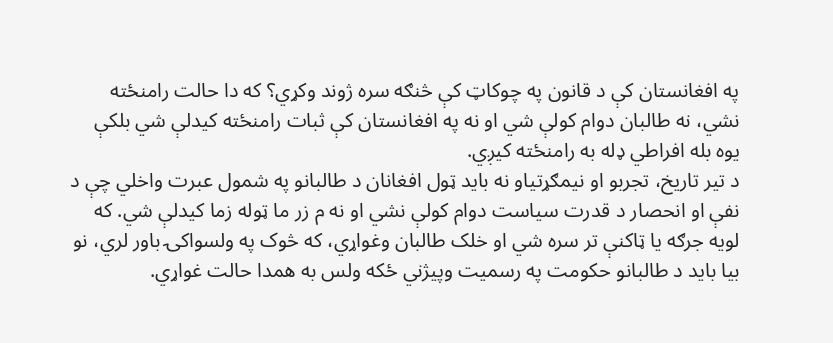په افغانستان کې د قانون په چوکاټ کې څنګه سره ژوند وکړي؟ که دا حالت رامنځته نشي، نه طالبان دوام کولې شي او نه په افغانستان کې ثبات رامنځته کیدلې شي بلکې یوه بله افراطي ډله به رامنځته کیږي.
د تیر تاریخ، تجربو او نیمګړتیاو نه باید ټول افغانان د طالبانو په شمول عبرت واخلي چې د نفې او انحصار د قدرت سیاست دوام کولې نشي او نه م زر ما ټوله زما کیدلې شي. که لویه جرګه یا ټاکنې تر سره شي او خلک طالبان وغواړي، که څوک په ولسواکۍ باور لري، نو بیا باید د طالبانو حکومت په رسمیت وپیژني ځکه ولس به همدا حالت غواړي.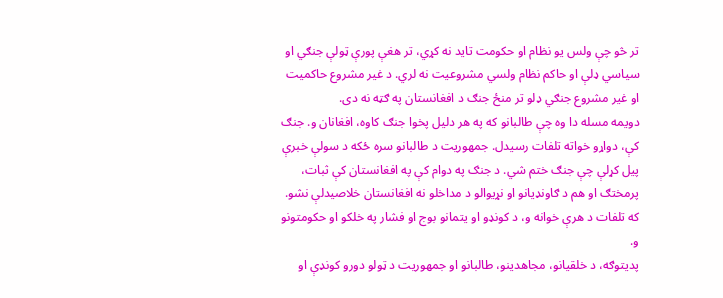تر څو چې ولس یو نظام او حکومت تاید نه کړي، تر هغې پورې ټولې جنګي او سیاسي ډلې او حاکم نظام ولسي مشروعیت نه لري. د غیر مشروع حاکمیت او غیر مشروع جنګي ډلو تر منځ جنګ د افغانستان په ګټه نه دی.
دویمه مسله دا وه چې طالبانو که په هر دلیل پخوا جنګ کاوه، افغانان و. جنګ کې، دواړو خواته تلفات رسیدل. جمهوریت د طالبانو سره ځکه د سولې خبرې پیل کړلې چې جنګ ختم شي. د جنګ په دوام کې په افغانستان کې ثبات، پرمختګ او هم د ګاونډیانو او نړیوالو د مداخلو نه افغانستان خلاصیدلې نشو. که تلفات د هرې خوانه و، د کونډو او یتمانو بوج او فشار په خلکو او حکومتونو و.
پدیتوګه، د خلقیانو، مجاهدینو، طالبانو او جمهوریت د ټولو دورو کونډې او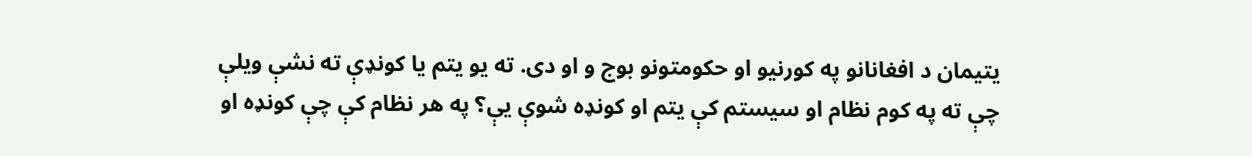یتیمان د افغانانو په کورنیو او حکومتونو بوج و او دی. ته یو یتم یا کونډې ته نشې ویلې چې ته په کوم نظام او سیستم کې یتم او کونډه شوې یې؟ په هر نظام کې چې کونډه او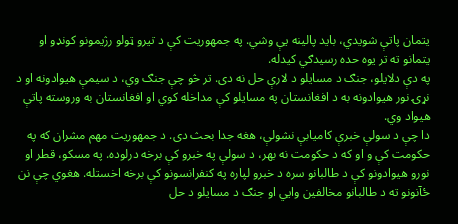یتمان پاتې شویدي، باید پالینه یې وشي. په جمهوریت کې د تیرو ټولو رژیمونو کونډو او یتمانو ته تر یوه حده رسیدګي کیدله.
په دې دلایلو، جنګ د مسایلو د لارې حل نه دی. تر څو چې جنګ وي، د سیمې هیوادونه او د نړۍ نور هیوادونه به د افغانستان په مسایلو کې مداخله کوي او افغانستان به وروسته پاتې هیواد وي.
دا چې د سولې خبرې کامیابې نشولې، هغه جدا بحث دی. د جمهوریت مهم مشران که په حکومت کې و او که د حکومت نه بهر، د سولې په خبرو کې برخه درلوده. په مسکو، قطر او نورو هیوادونو کې د طالبانو سره د خبرو لپاره په کنفرانسونو کې برخه اخستله. هغوي چې نن ځآنونو ته د طالبانو مخالفین وایي او جنګ د مسایلو د حل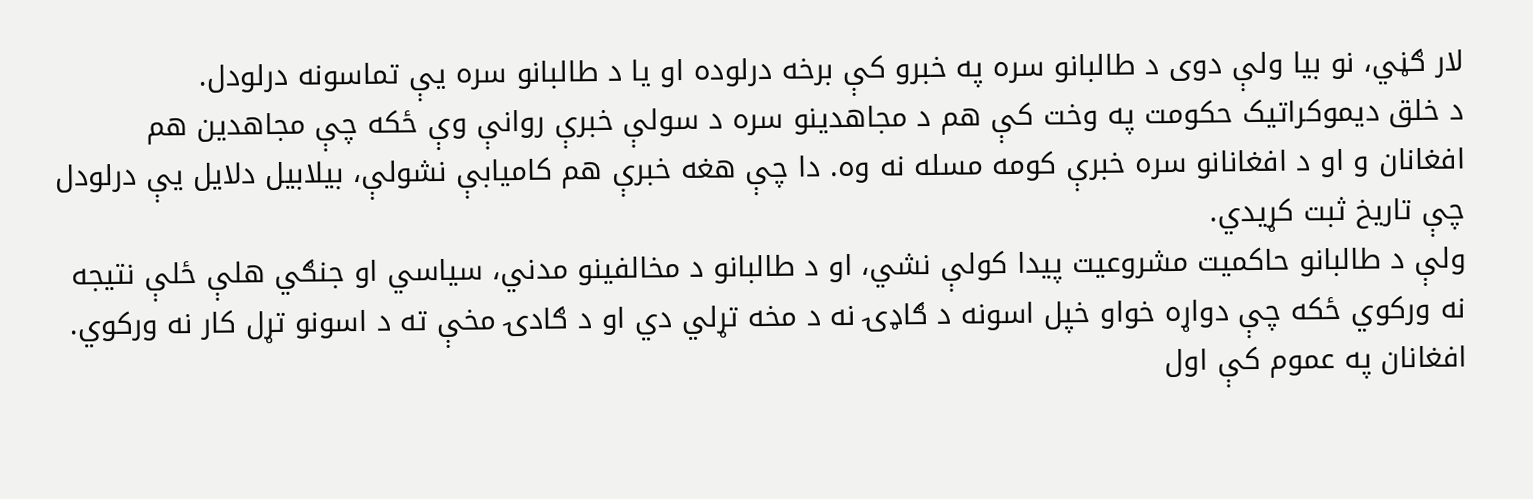لار ګڼي، نو بیا ولې دوی د طالبانو سره په خبرو کې برخه درلوده او یا د طالبانو سره یې تماسونه درلودل.
د خلق دیموکراتیک حکومت په وخت کې هم د مجاهدینو سره د سولې خبرې روانې وې ځکه چې مجاهدین هم افغانان و او د افغانانو سره خبرې کومه مسله نه وه. دا چې هغه خبرې هم کامیابې نشولې، بیلابیل دلایل یې درلودل چې تاریخ ثبت کړیدي.
ولې د طالبانو حاکمیت مشروعیت پیدا کولې نشي، او د طالبانو د مخالفینو مدني، سیاسي او جنګي هلې ځلې نتیجه نه ورکوي ځکه چې دواړه خواو خپل اسونه د ګاډۍ نه د مخه تړلي دي او د ګادۍ مخې ته د اسونو تړل کار نه ورکوي.
افغانان په عموم کې اول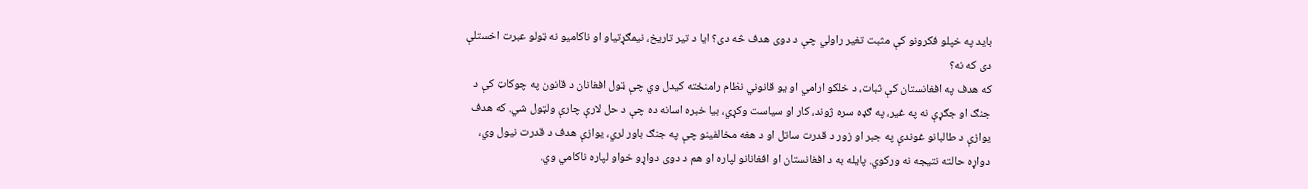باید په خپلو فکرونو کې مثبت تغیر راولي چې د دوی هدف څه دی؟ ایا د تیر تاریخ، نیمګړتیاو او ناکامیو نه ټولو عبرت اخستلې دی که نه؟
که هدف په افغانستان کې ثبات، د خلکو ارامي او یو قانوني نظام رامنځته کیدل وي چې ټول افغانان د قانون په چوکاټ کې د جنګ او جګړې نه په غیر، په ګډه سره ژوند، کار او سیاست وکړي، بیا خبره اسانه ده چې د حل لارې چارې ولټول شي. که هدف یوازې د طالبانو غوندې په جبر او زور د قدرت ساتل او د هغه مخالفینو چې په جنګ باور لري، یوازې هدف د قدرت نیول وي، دواړه حالته نتیجه نه ورکوي. پایله به د افغانستان او افغانانو لپاره او هم د دوی دواړو خواو لپاره ناکامي وي.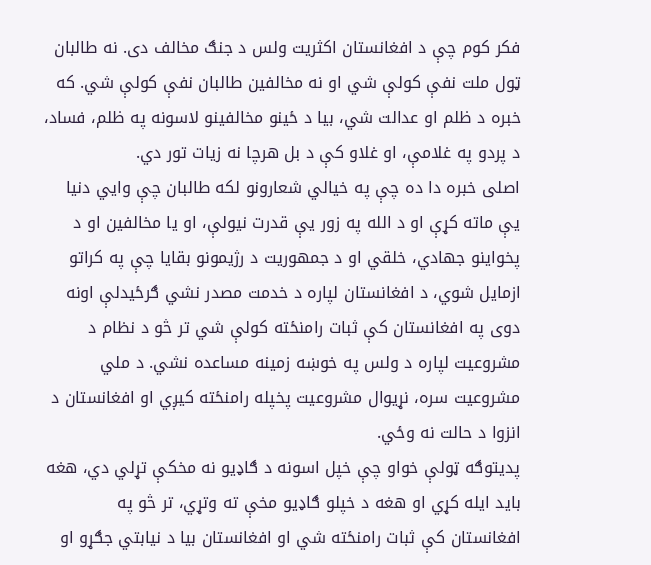فکر کوم چې د افغانستان اکثریت ولس د جنګ مخالف دی. نه طالبان ټول ملت نفې کولې شي او نه مخالفین طالبان نفې کولې شي. که خبره د ظلم او عدالت شي، بیا د ځینو مخالفینو لاسونه په ظلم، فساد، د پردو په غلامې، او غلاو کې د بل هرچا نه زیات تور دي.
اصلی خبره دا ده چې په خیالي شعارونو لکه طالبان چې وایي دنیا یې ماته کړې او د الله په زور یې قدرت نیولې، او یا مخالفین او د پخواینو جهادي، خلقي او د جمهوریت د رژیمونو بقایا چې په کراتو ازمایل شوي، د افغانستان لپاره د خدمت مصدر نشي ګرځیدلې اونه دوی په افغانستان کې ثبات رامنځته کولې شي تر څو د نظام د مشروعیت لپاره د ولس په خوښه زمینه مساعده نشي. د ملي مشروعیت سره، نړیوال مشروعیت پخپله رامنځته کیږي او افغانستان د انزوا د حالت نه وځي.
پدیتوګه ټولې خواو چې خپل اسونه د ګاډیو نه مخکې تړلي دي، هغه باید ایله کړي او هغه د خپلو ګاډیو مخې ته وتړي،‌ تر څو په افغانستان کې ثبات رامنځته شي او افغانستان بیا د نیابتي جګړو او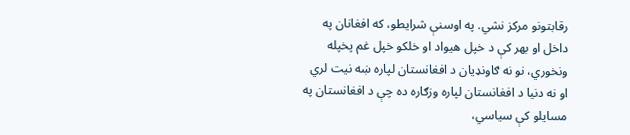رقابتونو مرکز نشي‌. په اوسنې شرایطو، که افغانان په داخل او بهر کې د خپل هیواد او خلکو خپل غم پخپله ونخوري، نو نه ګاونډیان د افغانستان لپاره ښه نیت لري او نه دنیا د افغانستان لپاره وزګاره ده چې د افغانستان په مسایلو کې سیاسي،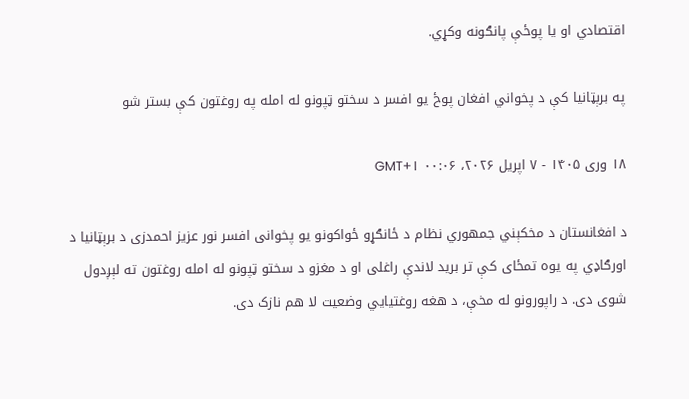اقتصادي او یا پوځې پانګونه وکړي.

په برېټانیا کې د پخواني افغان پوځ یو افسر د سختو ټپونو له امله په روغتون کې بستر شو

۱۸ وری ۱۴۰۵ - ۷ اپریل ۲۰۲۶، ۰۰:۰۶ GMT+۱

د افغانستان د مخکېني جمهوري نظام د ځانګړو ځواکونو یو پخوانی افسر نور عزیز احمدزی د برېټانیا د اورګاډي په یوه تمځای کې تر برید لاندې راغلی او د مغزو د سختو ټپونو له امله روغتون ته لېږدول شوی دی. د راپورونو له مخې، د هغه روغتیایي وضعیت لا هم نازک دی.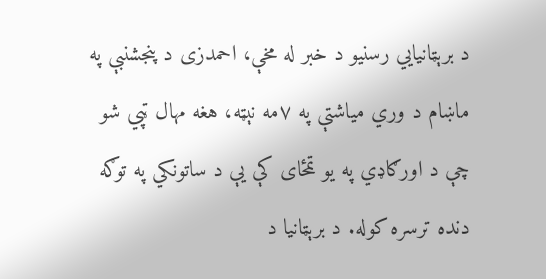د برېټانیايي رسنیو د خبر له مخې، احمدزی د پنجشنبې په ماښام د وري میاشتې په ۷مه نېټه، هغه مهال ټپي شو چې د اورګاډي په یو تمځای کې یې د ساتونکي په توګه دنده ترسره کوله. د برېټانیا د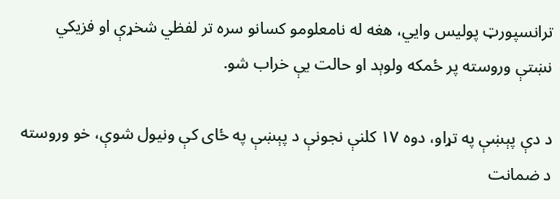ترانسپورټ پولیس وایي، هغه له نامعلومو کسانو سره تر لفظي شخړې او فزیکي نښتې وروسته پر ځمکه ولوېد او حالت یې خراب شو.

د دې پېښې په تړاو، دوه ۱۷ کلنې نجونې د پېښې په ځای کې ونیول شوې، خو وروسته د ضمانت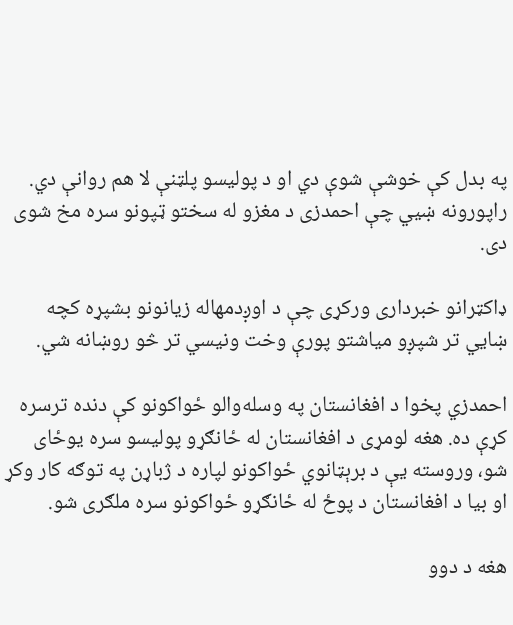په بدل کې خوشې شوې دي او د پولیسو پلټنې لا هم روانې دي. راپورونه ښيي چې احمدزی د مغزو له سختو ټپونو سره مخ شوی دی.

ډاکټرانو خبرداری ورکړی چې د اوږدمهاله زیانونو بشپړه کچه ښایي تر شپږو میاشتو پورې وخت ونیسي تر څو روښانه شي.

احمدزي پخوا د افغانستان په وسله‌والو ځواکونو کې دنده ترسره کړې ده. هغه لومړی د افغانستان له ځانګړو پولیسو سره یوځای شو، وروسته یې د برېټانوي ځواکونو لپاره د ژباړن په توګه کار وکړ او بیا د افغانستان د پوځ له ځانګړو ځواکونو سره ملګری شو.

هغه د دوو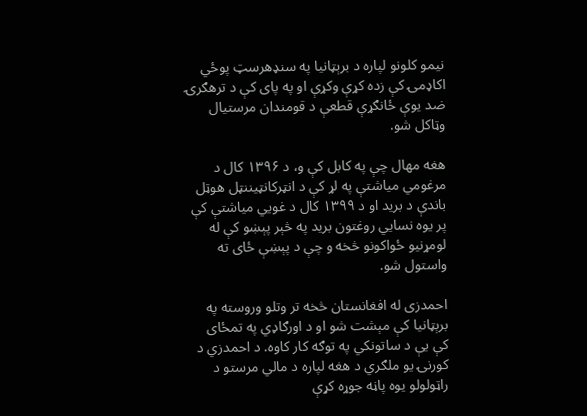نیمو کلونو لپاره د برېټانیا په سنډهرسټ پوځي اکاډمۍ کې زده کړې وکړې او په پای کې د ترهګرۍ ضد یوې ځانګړې قطعې د قومندان مرستیال وټاکل شو.

هغه مهال چې په کابل کې و، د ۱۳۹۶ کال د مرغومي میاشتې په لړ کې د انټرکانټیننټل هوټل باندې د برید او د ۱۳۹۹ کال د غویي میاشتې کې پر یوه نسایي روغتون برید په څېر پېښو کې له لومړنیو ځواکونو څخه و چې د پېښې ځای ته واستول شو.

احمدزی له افغانستان څخه تر وتلو وروسته په برېټانیا کې مېشت شو او د اورګاډي په تمځای کې یې د ساتونکي په توګه کار کاوه. د احمدزي د کورنۍ یو ملګري د هغه لپاره د مالي مرستو د راټولولو یوه پاڼه جوړه کړې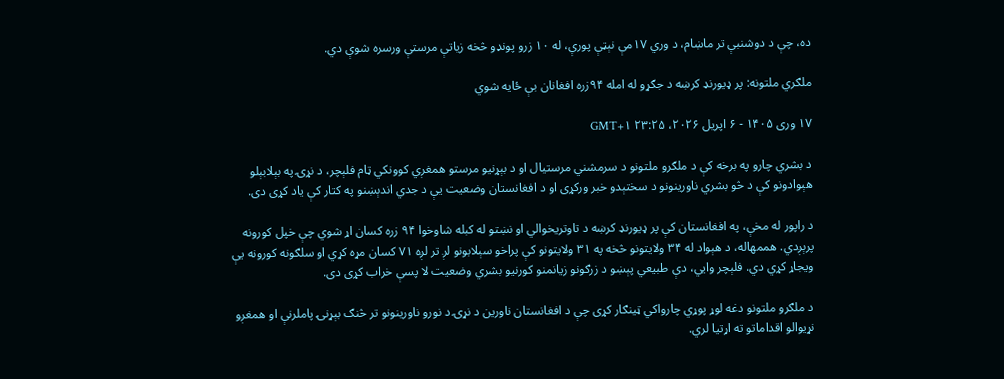ده، چې د دوشنبې تر ماښام، د وري ۱۷مې نېټې پورې، له ۱۰ زرو پونډو څخه زیاتې مرستې ورسره شوې دي.

ملګري ملتونه: پر ډیورنډ کرښه د جګړو له امله ۹۴زره افغانان بې ځایه شوي

۱۷ وری ۱۴۰۵ - ۶ اپریل ۲۰۲۶، ۲۳:۲۵ GMT+۱

د بشري چارو په برخه کې د ملګرو ملتونو د سرمشني مرستیال او د بېړنيو مرستو همغږي کوونکي ټام فلېچر، د نړۍ په بېلابېلو هېوادونو کې د څو بشري ناورينونو د سختېدو خبر ورکړی او د افغانستان وضعيت يې د جدي اندېښنو په کتار کې یاد کړی دی.

د راپور له مخې، په افغانستان کې پر ډیورنډ کرښه د تاوتريخوالي او نښتو له کبله شاوخوا ۹۴ زره کسان اړ شوي چې خپل کورونه پرېږدي. هممهاله، د هېواد له ۳۴ ولايتونو څخه په ۳۱ ولايتونو کې پراخو سېلابونو لږ تر لږه ۷۱ کسان مړه کړي او سلګونه کورونه يې ويجاړ کړي دي. فلېچر وایي، دې طبیعي پېښو د زرګونو زيانمنو کورنيو بشري وضعيت لا پسې خراب کړی دی.

د ملګرو ملتونو دغه لوړ پوړي چارواکي ټينګار کړی چې د افغانستان ناورین د نړۍ د نورو ناورينونو تر څنګ بېړنۍ پاملرنې او همغږو نړيوالو اقداماتو ته اړتيا لري.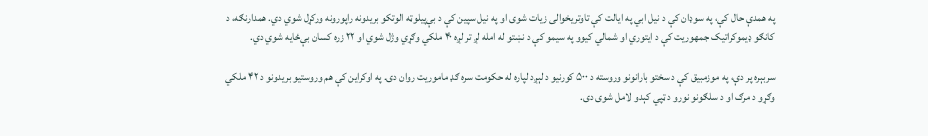په همدې حال کې، په سوډان کې د نيل ابي په ايالت کې تاوتريخوالی زيات شوی او په نيل سپين کې د بې‌پيلوټه الوتکو بريدونه راپورونه ورکړل شوي دي. همدارنګه، د کانګو ډيموکراتيک جمهوريت کې د ايتوري او شمالي کيوو په سيمو کې د نښتو له امله لږ تر لږه ۴۰ ملکي وګړي وژل شوي او ۲۲ زره کسان بې‌ځايه شوي دي.

سربېره پر دې، په موزمبيق کې د سختو بارانونو وروسته د ۵۰۰ کورنيو د لېږد لپاره له حکومت سره ګډ ماموريت روان دی. په اوکراين کې هم وروستيو بريدونو د ۴۲ ملکي وګړو د مرګ او د سلګونو نورو د ټپي کېدو لامل شوی دی.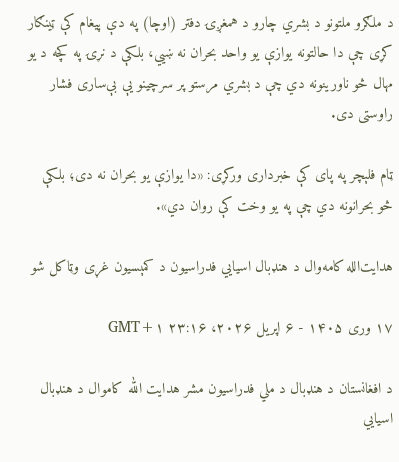د ملګرو ملتونو د بشري چارو د همغږۍ دفتر (اوچا) په دې پيغام کې ټينګار کړی چې دا حالتونه يوازې يو واحد بحران نه ښيي، بلکې د نړۍ په کچه د يو مهال څو ناورينونه دي چې د بشري مرستو پر سرچينو يې بې‌ساری فشار راوستی دی.

ټام فلېچر په پای کې خبرداری ورکړی: «دا يوازې يو بحران نه دی؛ بلکې څو بحرانونه دي چې په يو وخت کې روان دي».

هدایت‌الله کامه‌وال د هنډبال اسیايي فدراسیون د کمېسیون غړی وټاکل شو

۱۷ وری ۱۴۰۵ - ۶ اپریل ۲۰۲۶، ۲۳:۱۶ GMT+۱

د افغانستان د هنډبال د ملي فدراسیون مشر هدایت الله کاموال د هنډبال اسیايي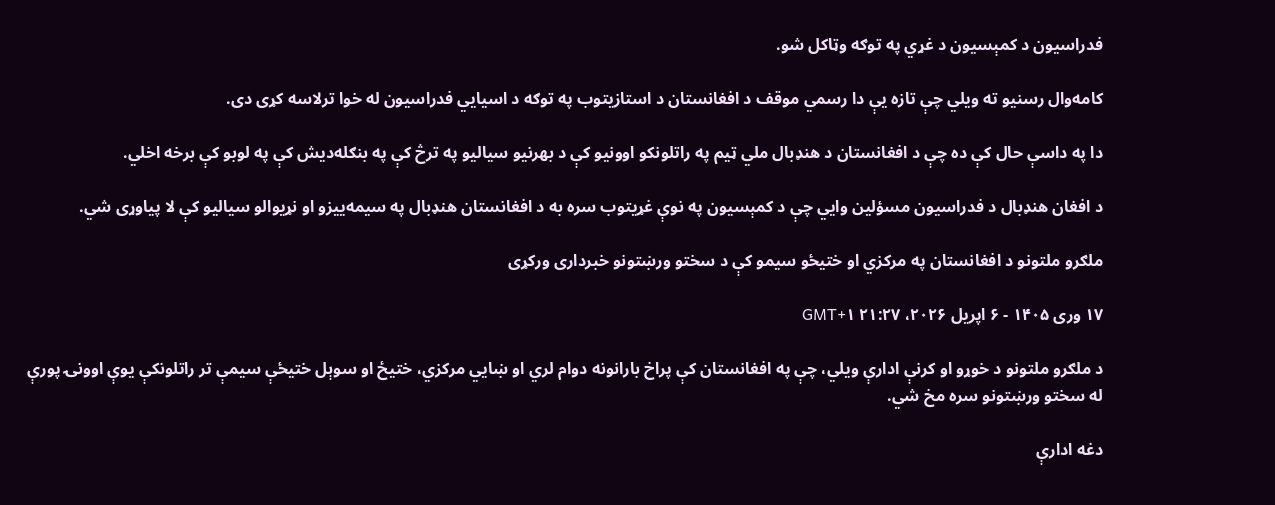فدراسیون د کمېسیون د غړي په توګه وټاکل شو.

کامه‌وال رسنیو ته ویلي چې تازه یې دا رسمي موقف د افغانستان د استازیتوب په توګه د اسیايي فدراسیون له خوا ترلاسه کړی دی.

دا په داسې حال کې ده چې د افغانستان د هنډبال ملي ټیم په راتلونکو اوونیو کې د بهرنیو سیالیو په ترڅ کې په بنګله‌دیش کې په لوبو کې برخه اخلي.

د افغان هنډبال د فدراسیون مسؤلین وایي چې د کمېسیون په نوې غړیتوب سره به د افغانستان هنډبال په سیمه‌ییزو او نړیوالو سیالیو کې لا پیاوړی شي.

ملګرو ملتونو د افغانستان په مرکزي او ختیځو سیمو کې د سختو ورښتونو خبرداری ورکړی

۱۷ وری ۱۴۰۵ - ۶ اپریل ۲۰۲۶، ۲۱:۲۷ GMT+۱

د ملګرو ملتونو د خوړو او کرنې ادارې ویلي، چې په افغانستان کې پراخ بارانونه دوام لري او ښايي مرکزي، ختیځ او سوېل ختیځې سیمې تر راتلونکې یوې اوونۍ پورې له سختو ورښتونو سره مخ شي.

دغه ادارې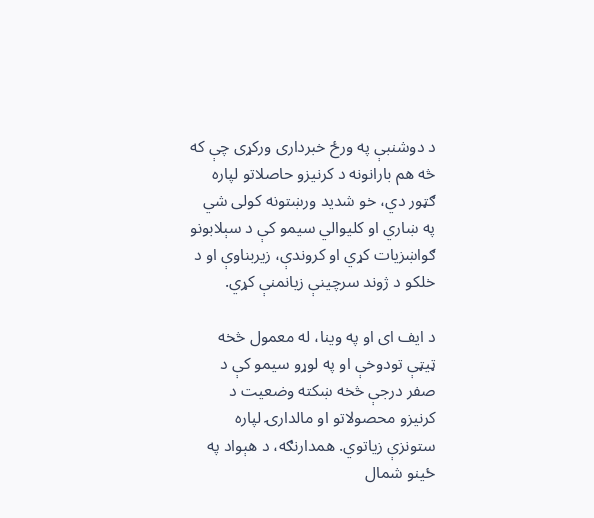د دوشنبې په ورځ خبرداری ورکړی چې که څه هم بارانونه د کرنیزو حاصلاتو لپاره ګټور دي، خو شدید ورښتونه کولی شي په ښاري او کلیوالي سیمو کې د سېلابونو ګواښزیات کړي او کروندې، زیربناوې او د خلکو د ژوند سرچینې زیانمنې کړي.

د ایف ای او په وینا، له معمول څخه ټیټې تودوخې او په لوړو سیمو کې د صفر درجې څخه ښکته وضعیت د کرنیزو محصولاتو او مالدارۍ لپاره ستونزې زیاتوي. همدارنګه، د هېواد په ځینو شمال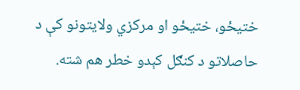ختیځو، ختیځو او مرکزي ولایتونو کې د حاصلاتو د کنګل کېدو خطر هم شته.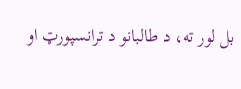بل لور ته، د طالبانو د ترانسپورټ او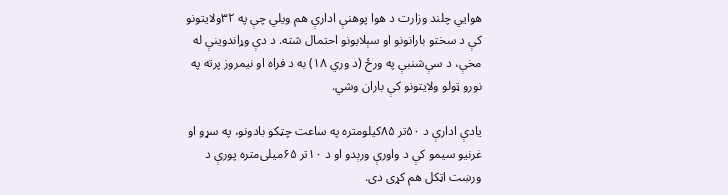هوایي چلند وزارت د هوا پوهنې ادارې هم ویلي چې په ۳۲ولایتونو کې د سختو بارانونو او سېلابونو احتمال شته. د دې وړاندوینې له مخې، د سې‌شنبې په ورځ (د وري ۱۸) به د فراه او نیمروز پرته په نورو ټولو ولایتونو کې باران وشي.

یادې ادارې د ۵۰تر ۸۵کیلومتره په ساعت چټکو بادونو، په سړو او غرنیو سیمو کې د واورې ورېدو او د ۱۰تر ۶۵میلی‌متره پورې د ورښت اټکل هم کړی دی.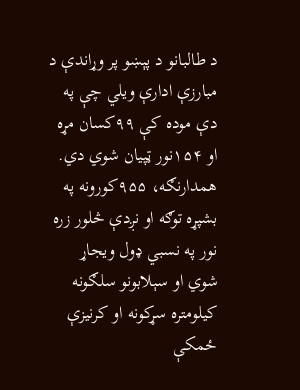د طالبانو د پېښو پر وړاندې د مبارزې ادارې ویلي چې په دې موده کې ۹۹کسان مړه او ۱۵۴نور ټپیان شوي دي. همدارنګه، ۹۵۵کورونه په بشپړه توګه او نږدې څلور زره نور په نسبي ډول ویجاړ شوي او سېلابونو سلګونه کیلومتره سړکونه او کرنیزې ځمکې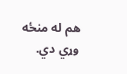هم له منځه وړي دي.